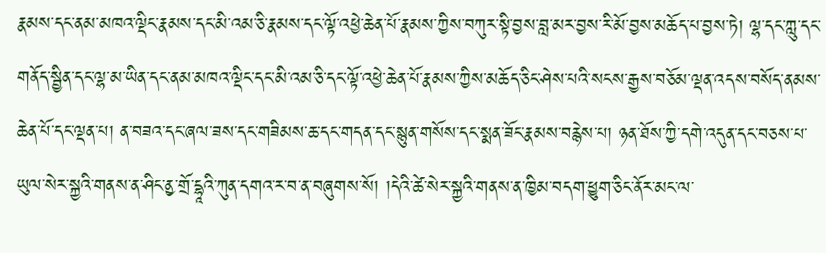རྣམས་དང་ནམ་མཁའ་ལྡིང་རྣམས་དང་མི་འམ་ཅི་རྣམས་དང་ལྟོ་འཕྱེ་ཆེན་པོ་རྣམས་ཀྱིས་བཀུར་སྟི་བྱས་བླ་མར་བྱས་རི་མོ་བྱས་མཆོད་པ་བྱས་ཏེ། ལྷ་དང་ཀླུ་དང་གནོད་སྦྱིན་དང་ལྷ་མ་ཡིན་དང་ནམ་མཁའ་ལྡིང་དང་མི་འམ་ཅི་དང་ལྟོ་འཕྱེ་ཆེན་པོ་རྣམས་ཀྱིས་མཆོད་ཅིང་ཤེས་པའི་སངས་རྒྱས་བཅོམ་ལྡན་འདས་བསོད་ནམས་ཆེན་པོ་དང་ལྡན་པ། ན་བཟའ་དང་ཞལ་ཟས་དང་གཟིམས་ཆ་དང་གདན་དང་སྙུན་གསོས་དང་སྨན་ཟོང་རྣམས་བརྙེས་པ། ཉན་ཐོས་ཀྱི་དགེ་འདུན་དང་བཅས་པ་ཡུལ་སེར་སྐྱའི་གནས་ན་ཤིང་ནྱ་གྲོ་དྷཱའི་ཀུན་དགའ་ར་བ་ན་བཞུགས་སོ། །དེའི་ཚེ་སེར་སྐྱའི་གནས་ན་ཁྱིམ་བདག་ཕྱུག་ཅིང་ནོར་མང་ལ་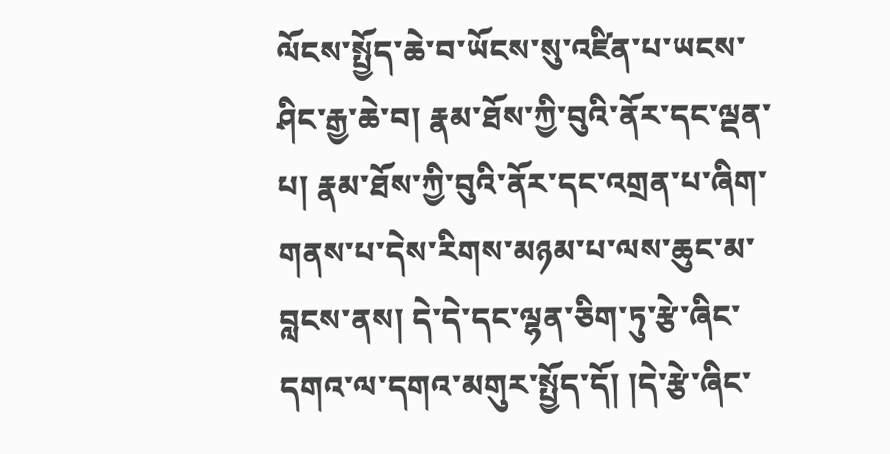ལོངས་སྤྱོད་ཆེ་བ་ཡོངས་སུ་འཛིན་པ་ཡངས་ཤིང་རྒྱ་ཆེ་བ། རྣམ་ཐོས་ཀྱི་བུའི་ནོར་དང་ལྡན་པ། རྣམ་ཐོས་ཀྱི་བུའི་ནོར་དང་འགྲན་པ་ཞིག་གནས་པ་དེས་རིགས་མཉམ་པ་ལས་ཆུང་མ་བླངས་ནས། དེ་དེ་དང་ལྷན་ཅིག་ཏུ་རྩེ་ཞིང་དགའ་ལ་དགའ་མགུར་སྤྱོད་དོ། །དེ་རྩེ་ཞིང་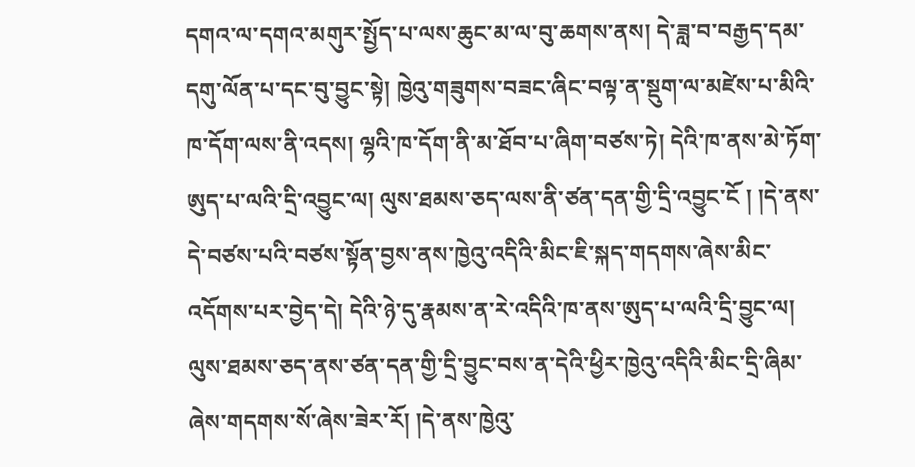དགའ་ལ་དགའ་མགུར་སྤྱོད་པ་ལས་ཆུང་མ་ལ་བུ་ཆགས་ནས། དེ་ཟླ་བ་བརྒྱད་དམ་དགུ་ལོན་པ་དང་བུ་བྱུང་སྟེ། ཁྱེའུ་གཟུགས་བཟང་ཞིང་བལྟ་ན་སྡུག་ལ་མཛེས་པ་མིའི་ཁ་དོག་ལས་ནི་འདས། ལྷའི་ཁ་དོག་ནི་མ་ཐོབ་པ་ཞིག་བཙས་ཏེ། དེའི་ཁ་ནས་མེ་ཏོག་ཨུད་པ་ལའི་དྲི་འབྱུང་ལ། ལུས་ཐམས་ཅད་ལས་ནི་ཙན་དན་གྱི་དྲི་འབྱུང་ངོ ། །དེ་ནས་དེ་བཙས་པའི་བཙས་སྟོན་བྱས་ནས་ཁྱེའུ་འདིའི་མིང་ཇི་སྐད་གདགས་ཞེས་མིང་འདོགས་པར་བྱེད་དེ། དེའི་ཉེ་དུ་རྣམས་ན་རེ་འདིའི་ཁ་ནས་ཨུད་པ་ལའི་དྲི་བྱུང་ལ། ལུས་ཐམས་ཅད་ནས་ཙན་དན་གྱི་དྲི་བྱུང་བས་ན་དེའི་ཕྱིར་ཁྱེའུ་འདིའི་མིང་དྲི་ཞིམ་ཞེས་གདགས་སོ་ཞེས་ཟེར་རོ། །དེ་ནས་ཁྱེའུ་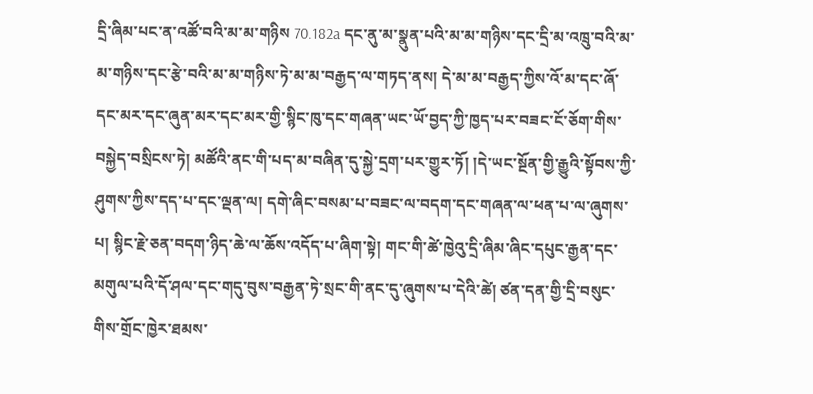དྲི་ཞིམ་པང་ན་འཚོ་བའི་མ་མ་གཉིས 70.182a དང་ནུ་མ་སྣུན་པའི་མ་མ་གཉིས་དང་དྲི་མ་འཁྲུ་བའི་མ་མ་གཉིས་དང་རྩེ་བའི་མ་མ་གཉིས་ཏེ་མ་མ་བརྒྱད་ལ་གཏད་ནས། དེ་མ་མ་བརྒྱད་ཀྱིས་འོ་མ་དང་ཞོ་དང་མར་དང་ཞུན་མར་དང་མར་གྱི་སྙིང་ཁུ་དང་གཞན་ཡང་ཡོ་བྱད་ཀྱི་ཁྱད་པར་བཟང་ངོ་ཅོག་གིས་བསྐྱེད་བསྲིངས་ཏེ། མཚོའི་ནང་གི་པད་མ་བཞིན་དུ་སྐྱེ་དྲག་པར་གྱུར་ཏོ། །དེ་ཡང་སྔོན་གྱི་རྒྱུའི་སྟོབས་ཀྱི་ཤུགས་ཀྱིས་དད་པ་དང་ལྡན་ལ། དགེ་ཞིང་བསམ་པ་བཟང་ལ་བདག་དང་གཞན་ལ་ཕན་པ་ལ་ཞུགས་པ། སྙིང་རྗེ་ཅན་བདག་ཉིད་ཆེ་ལ་ཆོས་འདོད་པ་ཞིག་སྟེ། གང་གི་ཚེ་ཁྱེའུ་དྲི་ཞིམ་ཞིང་དཔུང་རྒྱན་དང་མགུལ་པའི་དོ་ཤལ་དང་གདུ་བུས་བརྒྱན་ཏེ་སྲང་གི་ནང་དུ་ཞུགས་པ་དེའི་ཚེ། ཙན་དན་གྱི་དྲི་བསུང་གིས་གྲོང་ཁྱེར་ཐམས་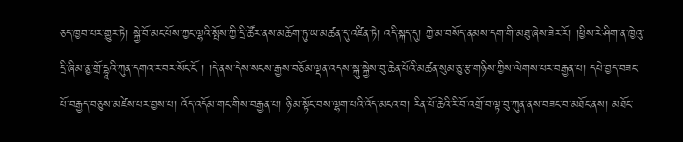ཅད་ཁྱབ་པར་གྱུར་ཏེ། སྐྱེ་བོ་མང་པོས་ཀྱང་ལྷའི་སྤོས་ཀྱི་དྲི་ཚོར་ནས་མཆོག་ཏུ་ཡ་མཚན་དུ་འཛིན་ཏེ། འདི་སྐད་དུ། ཀྱེ་མ་བསོད་ནམས་དག་གི་མཐུ་ཞེས་ཟེར་རོ། །ཕྱིས་རེ་ཤིག་ན་ཁྱེའུ་དྲི་ཞིམ་ནྱ་གྲོ་དྷཱའི་ཀུན་དགའ་ར་བར་སོང་ངོ ། །དེ་ནས་དེས་སངས་རྒྱས་བཅོམ་ལྡན་འདས་སྐུ་སྐྱེས་བུ་ཆེན་པོའི་མཚན་སུམ་ཅུ་རྩ་གཉིས་ཀྱིས་ལེགས་པར་བརྒྱན་པ། དཔེ་བྱད་བཟང་པོ་བརྒྱད་བཅུས་མཛེས་པར་བྱས་པ། འོད་འདོམ་གང་གིས་བརྒྱན་པ། ཉི་མ་སྟོང་བས་ལྷག་པའི་འོད་མངའ་བ། རིན་པོ་ཆེའི་རི་བོ་འགྲོ་བ་ལྟ་བུ་ཀུན་ནས་བཟང་བ་མཐོང་ནས། མཐོང་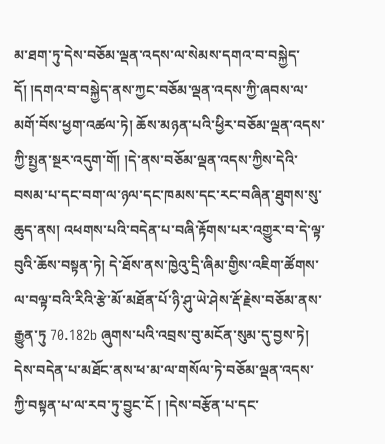མ་ཐག་ཏུ་དེས་བཅོམ་ལྡན་འདས་ལ་སེམས་དགའ་བ་བསྐྱེད་དོ། །དགའ་བ་བསྐྱེད་ནས་ཀྱང་བཅོམ་ལྡན་འདས་ཀྱི་ཞབས་ལ་མགོ་བོས་ཕྱག་འཚལ་ཏེ། ཆོས་མཉན་པའི་ཕྱིར་བཅོམ་ལྡན་འདས་ཀྱི་སྤྱན་སྔར་འདུག་གོ། །དེ་ནས་བཅོམ་ལྡན་འདས་ཀྱིས་དེའི་བསམ་པ་དང་བག་ལ་ཉལ་དང་ཁམས་དང་རང་བཞིན་ཐུགས་སུ་ཆུད་ནས། འཕགས་པའི་བདེན་པ་བཞི་རྟོགས་པར་འགྱུར་བ་དེ་ལྟ་བུའི་ཆོས་བསྟན་ཏེ། དེ་ཐོས་ནས་ཁྱེའུ་དྲི་ཞིམ་གྱིས་འཇིག་ཚོགས་ལ་བལྟ་བའི་རིའི་རྩེ་མོ་མཐོན་པོ་ཉི་ཤུ་ཡེ་ཤེས་རྡོ་རྗེས་བཅོམ་ནས་རྒྱུན་ཏུ 70.182b ཞུགས་པའི་འབྲས་བུ་མངོན་སུམ་དུ་བྱས་ཏེ། དེས་བདེན་པ་མཐོང་ནས་ཕ་མ་ལ་གསོལ་ཏེ་བཅོམ་ལྡན་འདས་ཀྱི་བསྟན་པ་ལ་རབ་ཏུ་བྱུང་ངོ ། །དེས་བརྩོན་པ་དང་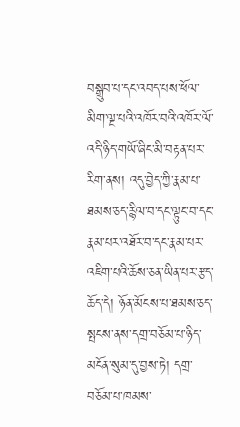བསྒྲུབ་པ་དང་འབད་པས་ཕོལ་མིག་ལྔ་པའི་འཁོར་བའི་འཁོར་ལོ་འདི་ཉིད་གཡོ་ཞིང་མི་བརྟན་པར་རིག་ནས། འདུ་བྱེད་ཀྱི་རྣམ་པ་ཐམས་ཅད་རྙིལ་བ་དང་ལྟུང་བ་དང་རྣམ་པར་འཐོར་བ་དང་རྣམ་པར་འཇིག་པའི་ཆོས་ཅན་ཡིན་པར་རྩད་ཆོད་དེ། ཉོན་མོངས་པ་ཐམས་ཅད་སྤངས་ནས་དགྲ་བཅོམ་པ་ཉིད་མངོན་སུམ་དུ་བྱས་ཏེ། དགྲ་བཅོམ་པ་ཁམས་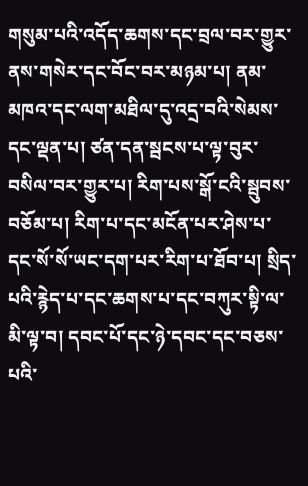གསུམ་པའི་འདོད་ཆགས་དང་བྲལ་བར་གྱུར་ནས་གསེར་དང་བོང་བར་མཉམ་པ། ནམ་མཁའ་དང་ལག་མཐིལ་དུ་འདྲ་བའི་སེམས་དང་ལྡན་པ། ཙན་དན་སྦངས་པ་ལྟ་བུར་བསིལ་བར་གྱུར་པ། རིག་པས་སྒོ་ངའི་སྦུབས་བཅོམ་པ། རིག་པ་དང་མངོན་པར་ཤེས་པ་དང་སོ་སོ་ཡང་དག་པར་རིག་པ་ཐོབ་པ། སྲིད་པའི་རྙེད་པ་དང་ཆགས་པ་དང་བཀུར་སྟི་ལ་མི་ལྟ་བ། དབང་པོ་དང་ཉེ་དབང་དང་བཅས་པའི་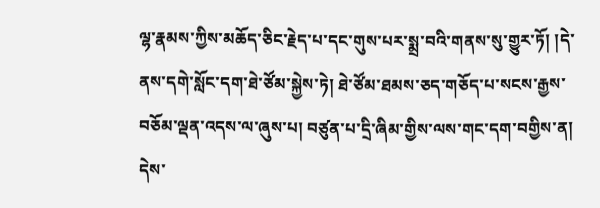ལྷ་རྣམས་ཀྱིས་མཆོད་ཅིང་རྗེད་པ་དང་གུས་པར་སྨྲ་བའི་གནས་སུ་གྱུར་ཏོ། །དེ་ནས་དགེ་སློང་དག་ཐེ་ཙོམ་སྐྱེས་ཏེ། ཐེ་ཙོམ་ཐམས་ཅད་གཅོད་པ་སངས་རྒྱས་བཅོམ་ལྡན་འདས་ལ་ཞུས་པ། བཙུན་པ་དྲི་ཞིམ་གྱིས་ལས་གང་དག་བགྱིས་ན། དེས་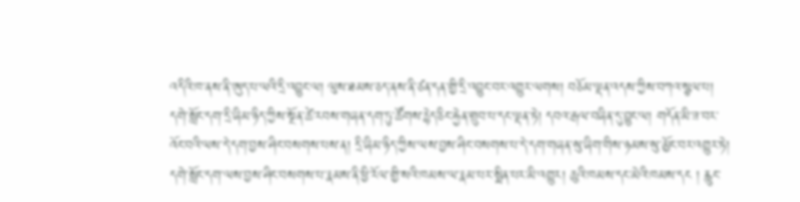འདིའི་ཁ་ནས་ནི་ཨུད་པ་ལའི་དྲི་འབྱུང་ལ། ལུས་ཐམས་ཅད་ནས་ནི་ཙན་དན་གྱི་དྲི་འབྱུང་བར་འགྱུར་ལགས། བཅོམ་ལྡན་འདས་ཀྱིས་བཀའ་སྩལ་པ། དགེ་སློང་དག་དྲི་ཞིམ་ཉིད་ཀྱིས་སྔོན་ཚེ་རབས་གཞན་དག་ཏུ་ཚོགས་རྙེད་ཅིང་རྐྱེན་གྲུབ་པ་དང་ལྡན་ཏེ། དབའ་རྒལ་བཞིན་དུ་བྱུང་ལ། གདོན་མི་ཟ་བར་འོང་བའི་ལས་དེ་དག་བྱས་ཤིང་བསགས་པས་ན། དྲི་ཞིམ་ཉིད་ཀྱིས་ལས་བྱས་ཤིང་བསགས་པ་དེ་དག་གཞན་སུ་ཞིག་གིས་ཉམས་སུ་མྱོང་བར་འགྱུར་ཏེ། དགེ་སློང་དག་ལས་བྱས་ཤིང་བསགས་པ་རྣམས་ནི་ཕྱི་རོལ་གྱི་སའི་ཁམས་ལ་རྣམ་པར་སྨིན་པར་མི་འགྱུར། ཆུའི་ཁམས་དང་མེའི་ཁམས་དང ། རླུང་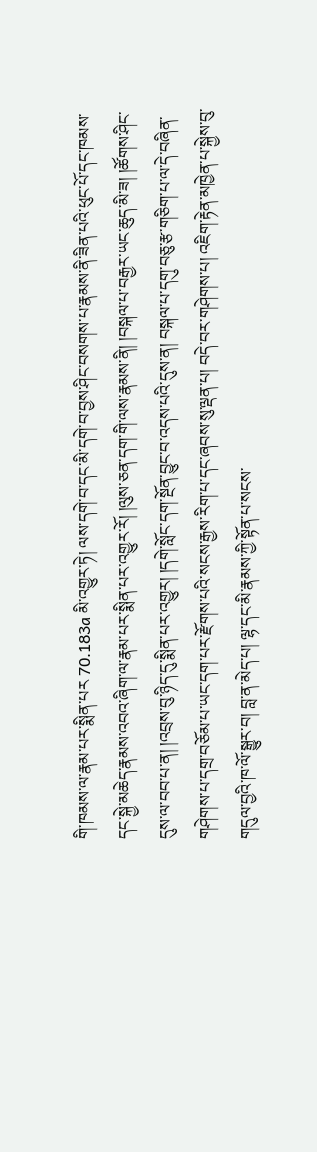གི་ཁམས་ལ་རྣམ་པར་སྨིན་པར 70.183a མི་འགྱུར་ཏེ། ལས་དགེ་བ་དང་མི་དགེ་བ་བྱས་ཤིང་བསགས་པ་རྣམས་ནི་ཟིན་པའི་ཕུང་པོ་དང་ཁམས་དང་སྐྱེ་མཆེད་རྣམས་འབའ་ཞིག་ལ་རྣམ་པར་སྨིན་པར་འགྱུར་རོ། །ལུས་ཅན་དག་གི་ལས་རྣམས་ནི། །བསྐལ་པ་བརྒྱར་ཡང་ཆུད་མི་ཟ། །ཚོགས་ཤིང་དུས་ལ་བབ་པ་ན། །འབྲས་བུ་ཉིད་དུ་སྨིན་པར་འགྱུར། །དགེ་སློང་དག་སྔོན་བྱུང་བ་འདས་པའི་དུས་ན། བསྐལ་པ་དགུ་བཅུ་རྩ་གཅིག་པ་ལ་དེ་བཞིན་གཤེགས་པ་དགྲ་བཅོམ་པ་ཡང་དག་པར་རྫོགས་པའི་སངས་རྒྱས་རིག་པ་དང་ཞབས་སུ་ལྡན་པ། བདེ་བར་གཤེགས་པ། འཇིག་རྟེན་མཁྱེན་པ་སྐྱེས་བུ་གདུལ་བྱའི་ཁ་ལོ་སྒྱུར་བ། བླ་ན་མེད་པ། ལྷ་དང་མི་རྣམས་ཀྱི་སྟོན་པ་སངས་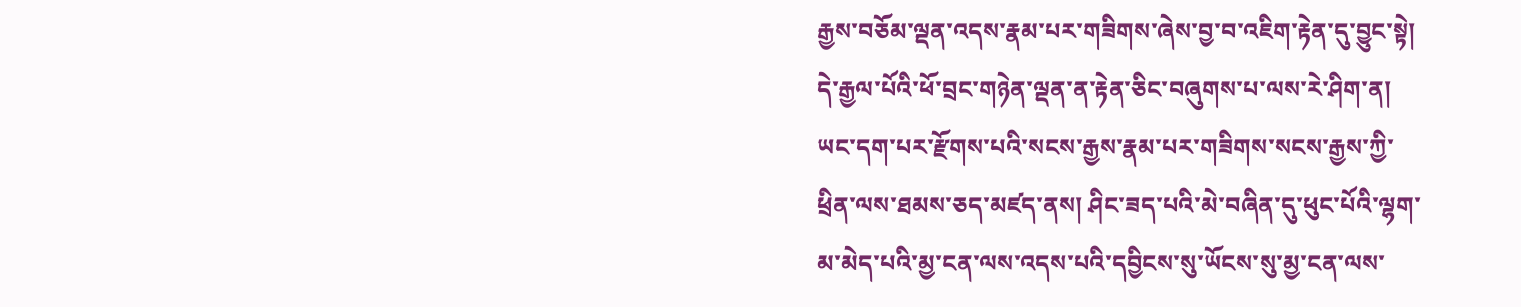རྒྱས་བཅོམ་ལྡན་འདས་རྣམ་པར་གཟིགས་ཞེས་བྱ་བ་འཇིག་རྟེན་དུ་བྱུང་སྟེ། དེ་རྒྱལ་པོའི་ཕོ་བྲང་གཉེན་ལྡན་ན་རྟེན་ཅིང་བཞུགས་པ་ལས་རེ་ཤིག་ན། ཡང་དག་པར་རྫོགས་པའི་སངས་རྒྱས་རྣམ་པར་གཟིགས་སངས་རྒྱས་ཀྱི་ཕྲིན་ལས་ཐམས་ཅད་མཛད་ནས། ཤིང་ཟད་པའི་མེ་བཞིན་དུ་ཕུང་པོའི་ལྷག་མ་མེད་པའི་མྱ་ངན་ལས་འདས་པའི་དབྱིངས་སུ་ཡོངས་སུ་མྱ་ངན་ལས་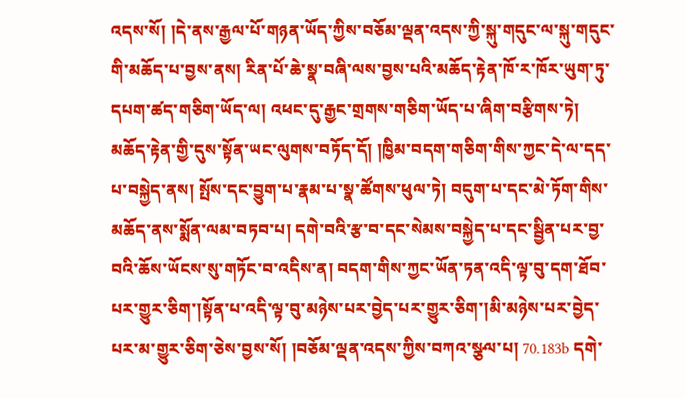འདས་སོ། །དེ་ནས་རྒྱལ་པོ་གཉན་ཡོད་ཀྱིས་བཅོམ་ལྡན་འདས་ཀྱི་སྐུ་གདུང་ལ་སྐུ་གདུང་གི་མཆོད་པ་བྱས་ནས། རིན་པོ་ཆེ་སྣ་བཞི་ལས་བྱས་པའི་མཆོད་རྟེན་ཁོ་ར་ཁོར་ཡུག་ཏུ་དཔག་ཚད་གཅིག་ཡོད་ལ། འཕང་དུ་རྒྱང་གྲགས་གཅིག་ཡོད་པ་ཞིག་བརྩིགས་ཏེ། མཆོད་རྟེན་གྱི་དུས་སྟོན་ཡང་ལུགས་བཏོད་དོ། །ཁྱིམ་བདག་གཅིག་གིས་ཀྱང་དེ་ལ་དད་པ་བསྐྱེད་ནས། སྤོས་དང་བྱུག་པ་རྣམ་པ་སྣ་ཚོགས་ཕུལ་ཏེ། བདུག་པ་དང་མེ་ཏོག་གིས་མཆོད་ནས་སྨོན་ལམ་བཏབ་པ། དགེ་བའི་རྩ་བ་དང་སེམས་བསྐྱེད་པ་དང་སྦྱིན་པར་བྱ་བའི་ཆོས་ཡོངས་སུ་གཏོང་བ་འདིས་ན། བདག་གིས་ཀྱང་ཡོན་ཏན་འདི་ལྟ་བུ་དག་ཐོབ་པར་གྱུར་ཅིག་།སྟོན་པ་འདི་ལྟ་བུ་མཉེས་པར་བྱེད་པར་གྱུར་ཅིག་།མི་མཉེས་པར་བྱེད་པར་མ་གྱུར་ཅིག་ཅེས་བྱས་སོ། །བཅོམ་ལྡན་འདས་ཀྱིས་བཀའ་སྩལ་པ། 70.183b དགེ་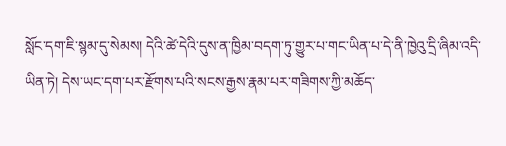སློང་དག་ཇི་སྙམ་དུ་སེམས། དེའི་ཚེ་དེའི་དུས་ན་ཁྱིམ་བདག་ཏུ་གྱུར་པ་གང་ཡིན་པ་དེ་ནི་ཁྱེའུ་དྲི་ཞིམ་འདི་ཡིན་ཏེ། དེས་ཡང་དག་པར་རྫོགས་པའི་སངས་རྒྱས་རྣམ་པར་གཟིགས་ཀྱི་མཆོད་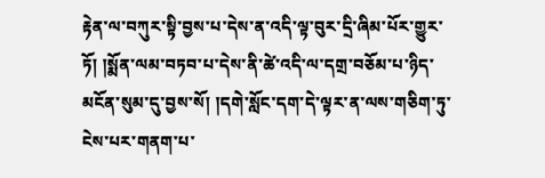རྟེན་ལ་བཀུར་སྟི་བྱས་པ་དེས་ན་འདི་ལྟ་བུར་དྲི་ཞིམ་པོར་གྱུར་ཏོ། །སྨོན་ལམ་བཏབ་པ་དེས་ནི་ཚེ་འདི་ལ་དགྲ་བཅོམ་པ་ཉིད་མངོན་སུམ་དུ་བྱས་སོ། །དགེ་སློང་དག་དེ་ལྟར་ན་ལས་གཅིག་ཏུ་ངེས་པར་གནག་པ་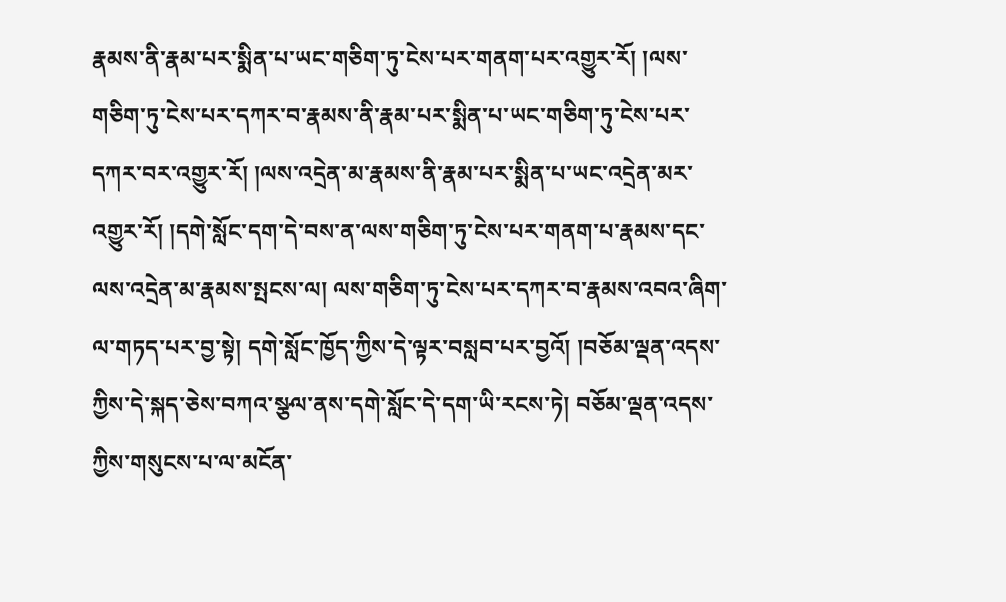རྣམས་ནི་རྣམ་པར་སྨིན་པ་ཡང་གཅིག་ཏུ་ངེས་པར་གནག་པར་འགྱུར་རོ། །ལས་གཅིག་ཏུ་ངེས་པར་དཀར་བ་རྣམས་ནི་རྣམ་པར་སྨིན་པ་ཡང་གཅིག་ཏུ་ངེས་པར་དཀར་བར་འགྱུར་རོ། །ལས་འདྲེན་མ་རྣམས་ནི་རྣམ་པར་སྨིན་པ་ཡང་འདྲེན་མར་འགྱུར་རོ། །དགེ་སློང་དག་དེ་བས་ན་ལས་གཅིག་ཏུ་ངེས་པར་གནག་པ་རྣམས་དང་ལས་འདྲེན་མ་རྣམས་སྤངས་ལ། ལས་གཅིག་ཏུ་ངེས་པར་དཀར་བ་རྣམས་འབའ་ཞིག་ལ་གཏད་པར་བྱ་སྟེ། དགེ་སློང་ཁྱོད་ཀྱིས་དེ་ལྟར་བསླབ་པར་བྱའོ། །བཅོམ་ལྡན་འདས་ཀྱིས་དེ་སྐད་ཅེས་བཀའ་སྩལ་ནས་དགེ་སློང་དེ་དག་ཡི་རངས་ཏེ། བཅོམ་ལྡན་འདས་ཀྱིས་གསུངས་པ་ལ་མངོན་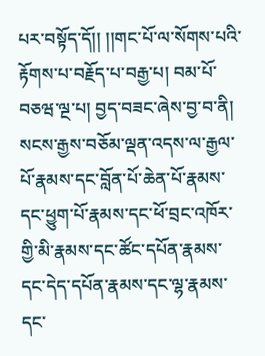པར་བསྟོད་དོ།། །།གང་པོ་ལ་སོགས་པའི་རྟོགས་པ་བརྗོད་པ་བརྒྱ་པ། བམ་པོ་བཅཝ་ལྔ་པ། བྱད་བཟང་ཞེས་བྱ་བ་ནི། སངས་རྒྱས་བཅོམ་ལྡན་འདས་ལ་རྒྱལ་པོ་རྣམས་དང་བློན་པོ་ཆེན་པོ་རྣམས་དང་ཕྱུག་པོ་རྣམས་དང་ཕོ་བྲང་འཁོར་གྱི་མི་རྣམས་དང་ཚོང་དཔོན་རྣམས་དང་དེད་དཔོན་རྣམས་དང་ལྷ་རྣམས་དང་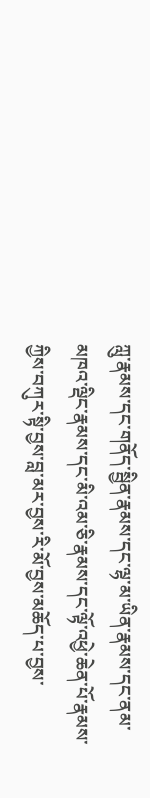ཀླུ་རྣམས་དང་གནོད་སྦྱིན་རྣམས་དང་ལྷ་མ་ཡིན་རྣམས་དང་ནམ་མཁའ་ལྡིང་རྣམས་དང་མི་འམ་ཅི་རྣམས་དང་ལྟོ་འཕྱེ་ཆེན་པོ་རྣམས་ཀྱིས་བཀུར་སྟི་བྱས་བླ་མར་བྱས་རི་མོ་བྱས་མཆོད་པ་བྱས་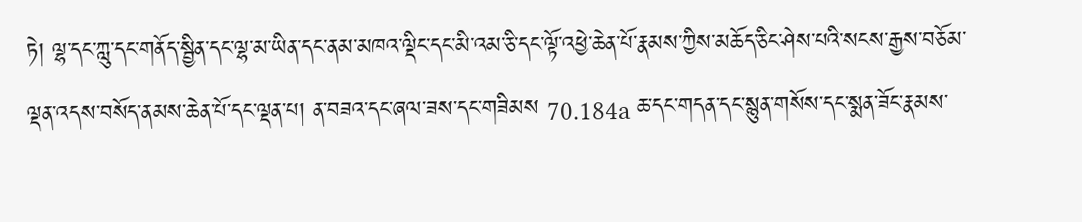ཏེ། ལྷ་དང་ཀླུ་དང་གནོད་སྦྱིན་དང་ལྷ་མ་ཡིན་དང་ནམ་མཁའ་ལྡིང་དང་མི་འམ་ཅི་དང་ལྟོ་འཕྱེ་ཆེན་པོ་རྣམས་ཀྱིས་མཆོད་ཅིང་ཤེས་པའི་སངས་རྒྱས་བཅོམ་ལྡན་འདས་བསོད་ནམས་ཆེན་པོ་དང་ལྡན་པ། ན་བཟའ་དང་ཞལ་ཟས་དང་གཟིམས 70.184a ཆ་དང་གདན་དང་སྙུན་གསོས་དང་སྨན་ཟོང་རྣམས་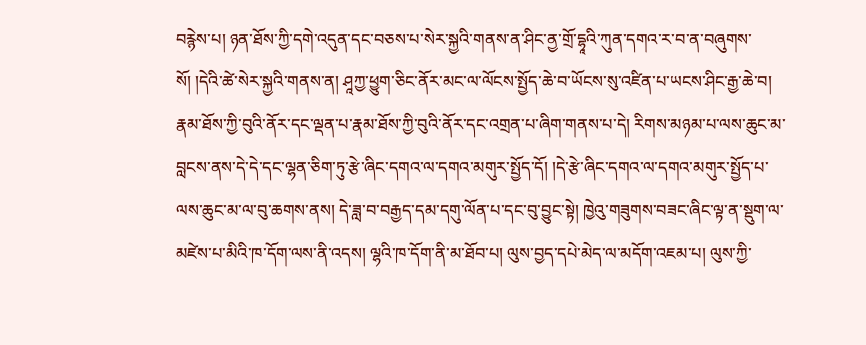བརྙེས་པ། ཉན་ཐོས་ཀྱི་དགེ་འདུན་དང་བཅས་པ་སེར་སྐྱའི་གནས་ན་ཤིང་ནྱ་གྲོ་དྷཱའི་ཀུན་དགའ་ར་བ་ན་བཞུགས་སོ། །དེའི་ཚེ་སེར་སྐྱའི་གནས་ན། ཤཱཀྱ་ཕྱུག་ཅིང་ནོར་མང་ལ་ལོངས་སྤྱོད་ཆེ་བ་ཡོངས་སུ་འཛིན་པ་ཡངས་ཤིང་རྒྱ་ཆེ་བ། རྣམ་ཐོས་ཀྱི་བུའི་ནོར་དང་ལྡན་པ་རྣམ་ཐོས་ཀྱི་བུའི་ནོར་དང་འགྲན་པ་ཞིག་གནས་པ་དེ། རིགས་མཉམ་པ་ལས་ཆུང་མ་བླངས་ནས་དེ་དེ་དང་ལྷན་ཅིག་ཏུ་རྩེ་ཞིང་དགའ་ལ་དགའ་མགུར་སྤྱོད་དོ། །དེ་རྩེ་ཞིང་དགའ་ལ་དགའ་མགུར་སྤྱོད་པ་ལས་ཆུང་མ་ལ་བུ་ཆགས་ནས། དེ་ཟླ་བ་བརྒྱད་དམ་དགུ་ལོན་པ་དང་བུ་བྱུང་སྟེ། ཁྱེའུ་གཟུགས་བཟང་ཞིང་ལྟ་ན་སྡུག་ལ་མཛེས་པ་མིའི་ཁ་དོག་ལས་ནི་འདས། ལྷའི་ཁ་དོག་ནི་མ་ཐོབ་པ། ལུས་བྱད་དཔེ་མེད་ལ་མདོག་འཇམ་པ། ལུས་ཀྱི་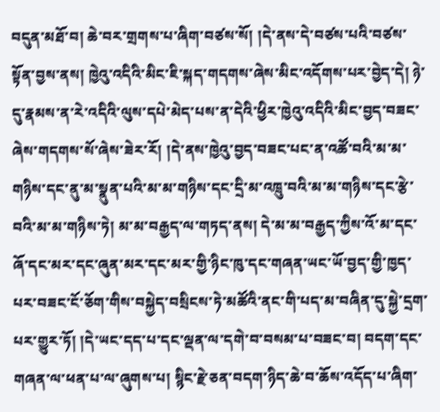བདུན་མཐོ་བ། ཆེ་བར་གྲགས་པ་ཞིག་བཙས་སོ། །དེ་ནས་དེ་བཙས་པའི་བཙས་སྟོན་བྱས་ནས། ཁྱེའུ་འདིའི་མིང་ཇི་སྐད་གདགས་ཞེས་མིང་འདོགས་པར་བྱེད་དེ། ཉེ་དུ་རྣམས་ན་རེ་འདིའི་ལུས་དཔེ་མེད་པས་ན་དེའི་ཕྱིར་ཁྱེའུ་འདིའི་མིང་བྱད་བཟང་ཞེས་གདགས་སོ་ཞེས་ཟེར་རོ། །དེ་ནས་ཁྱེའུ་བྱད་བཟང་པང་ན་འཚོ་བའི་མ་མ་གཉིས་དང་ནུ་མ་སྣུན་པའི་མ་མ་གཉིས་དང་དྲི་མ་འཁྲུ་བའི་མ་མ་གཉིས་དང་རྩེ་བའི་མ་མ་གཉིས་ཏེ། མ་མ་བརྒྱད་ལ་གཏད་ནས། དེ་མ་མ་བརྒྱད་ཀྱིས་འོ་མ་དང་ཞོ་དང་མར་དང་ཞུན་མར་དང་མར་གྱི་ཉིང་ཁུ་དང་གཞན་ཡང་ཡོ་བྱད་གྱི་ཁྱད་པར་བཟང་ངོ་ཅོག་གིས་བསྐྱེད་བསྲིངས་ཏེ་མཚོའི་ནང་གི་པད་མ་བཞིན་དུ་སྐྱེ་དྲག་པར་གྱུར་ཏོ། །དེ་ཡང་དད་པ་དང་ལྡན་ལ་དགེ་བ་བསམ་པ་བཟང་བ། བདག་དང་གཞན་ལ་ཕན་པ་ལ་ཞུགས་པ། སྙིང་རྗེ་ཅན་བདག་ཉིད་ཆེ་བ་ཆོས་འདོད་པ་ཞིག་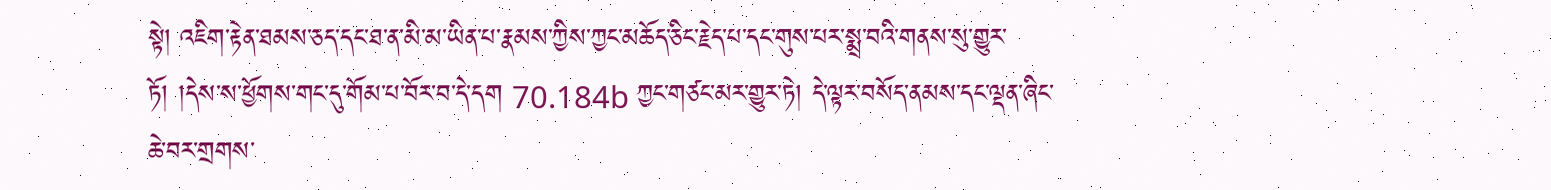སྟེ། འཇིག་རྟེན་ཐམས་ཅད་དང་ཐ་ན་མི་མ་ཡིན་པ་རྣམས་ཀྱིས་ཀྱང་མཆོད་ཅིང་རྗེད་པ་དང་གུས་པར་སྨྲ་བའི་གནས་སུ་གྱུར་ཏོ། །དེས་ས་ཕྱོགས་གང་དུ་གོམ་པ་བོར་བ་དེ་དག 70.184b ཀྱང་གཙང་མར་གྱུར་ཏེ། དེ་ལྟར་བསོད་ནམས་དང་ལྡན་ཞིང་ཆེ་བར་གྲགས་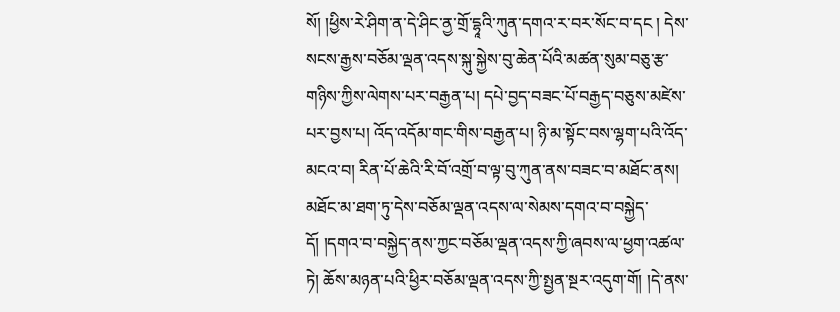སོ། །ཕྱིས་རེ་ཤིག་ན་དེ་ཤིང་ནྱ་གྲོ་དྷཱའི་ཀུན་དགའ་ར་བར་སོང་བ་དང ། དེས་སངས་རྒྱས་བཅོམ་ལྡན་འདས་སྐུ་སྐྱེས་བུ་ཆེན་པོའི་མཚན་སུམ་བཅུ་རྩ་གཉིས་ཀྱིས་ལེགས་པར་བརྒྱན་པ། དཔེ་བྱད་བཟང་པོ་བརྒྱད་བཅུས་མཛེས་པར་བྱས་པ། འོད་འདོམ་གང་གིས་བརྒྱན་པ། ཉི་མ་སྟོང་བས་ལྷག་པའི་འོད་མངའ་བ། རིན་པོ་ཆེའི་རི་བོ་འགྲོ་བ་ལྟ་བུ་ཀུན་ནས་བཟང་བ་མཐོང་ནས། མཐོང་མ་ཐག་ཏུ་དེས་བཅོམ་ལྡན་འདས་ལ་སེམས་དགའ་བ་བསྐྱེད་དོ། །དགའ་བ་བསྐྱེད་ནས་ཀྱང་བཅོམ་ལྡན་འདས་ཀྱི་ཞབས་ལ་ཕྱག་འཚལ་ཏེ། ཆོས་མཉན་པའི་ཕྱིར་བཅོམ་ལྡན་འདས་ཀྱི་སྤྱན་སྔར་འདུག་གོ། །དེ་ནས་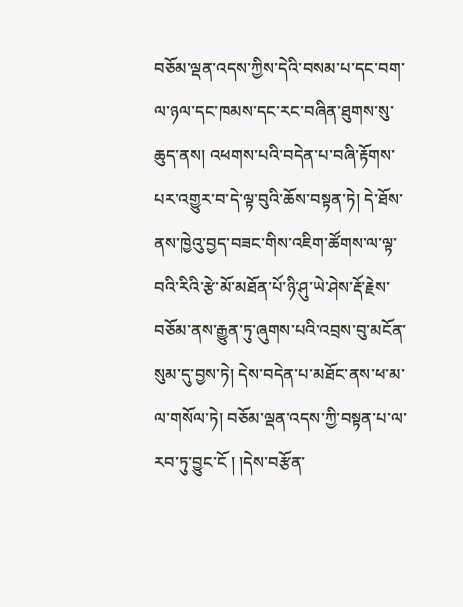བཅོམ་ལྡན་འདས་ཀྱིས་དེའི་བསམ་པ་དང་བག་ལ་ཉལ་དང་ཁམས་དང་རང་བཞིན་ཐུགས་སུ་ཆུད་ནས། འཕགས་པའི་བདེན་པ་བཞི་རྟོགས་པར་འགྱུར་བ་དེ་ལྟ་བུའི་ཆོས་བསྟན་ཏེ། དེ་ཐོས་ནས་ཁྱེའུ་བྱད་བཟང་གིས་འཇིག་ཚོགས་ལ་ལྟ་བའི་རིའི་རྩེ་མོ་མཐོན་པོ་ཉི་ཤུ་ཡེ་ཤེས་རྡོ་རྗེས་བཅོམ་ནས་རྒྱུན་ཏུ་ཞུགས་པའི་འབྲས་བུ་མངོན་སུམ་དུ་བྱས་ཏེ། དེས་བདེན་པ་མཐོང་ནས་ཕ་མ་ལ་གསོལ་ཏེ། བཅོམ་ལྡན་འདས་ཀྱི་བསྟན་པ་ལ་རབ་ཏུ་བྱུང་ངོ ། །དེས་བརྩོན་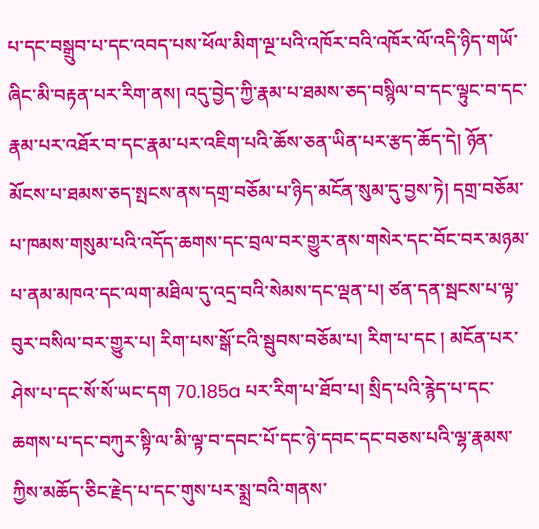པ་དང་བསྒྲུབ་པ་དང་འབད་པས་ཕོལ་མིག་ལྔ་པའི་འཁོར་བའི་འཁོར་ལོ་འདི་ཉིད་གཡོ་ཞིང་མི་བརྟན་པར་རིག་ནས། འདུ་བྱེད་ཀྱི་རྣམ་པ་ཐམས་ཅད་བསྙིལ་བ་དང་ལྟུང་བ་དང་རྣམ་པར་འཐོར་བ་དང་རྣམ་པར་འཇིག་པའི་ཆོས་ཅན་ཡིན་པར་རྩད་ཆོད་དེ། ཉོན་མོངས་པ་ཐམས་ཅད་སྤངས་ནས་དགྲ་བཅོམ་པ་ཉིད་མངོན་སུམ་དུ་བྱས་ཏེ། དགྲ་བཅོམ་པ་ཁམས་གསུམ་པའི་འདོད་ཆགས་དང་བྲལ་བར་གྱུར་ནས་གསེར་དང་བོང་བར་མཉམ་པ་ནམ་མཁའ་དང་ལག་མཐིལ་དུ་འདྲ་བའི་སེམས་དང་ལྡན་པ། ཙན་དན་སྦངས་པ་ལྟ་བུར་བསིལ་བར་གྱུར་པ། རིག་པས་སྒོ་ངའི་སྦུབས་བཅོམ་པ། རིག་པ་དང ། མངོན་པར་ཤེས་པ་དང་སོ་སོ་ཡང་དག 70.185a པར་རིག་པ་ཐོབ་པ། སྲིད་པའི་རྙེད་པ་དང་ཆགས་པ་དང་བཀུར་སྟི་ལ་མི་ལྟ་བ་དབང་པོ་དང་ཉེ་དབང་དང་བཅས་པའི་ལྷ་རྣམས་ཀྱིས་མཆོད་ཅིང་རྗེད་པ་དང་གུས་པར་སྨྲ་བའི་གནས་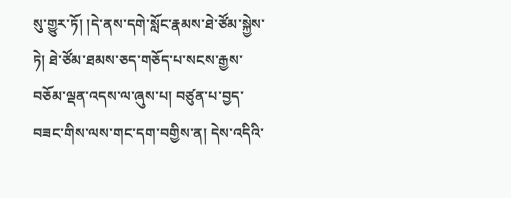སུ་གྱུར་ཏོ། །དེ་ནས་དགེ་སློང་རྣམས་ཐེ་ཙོམ་སྐྱེས་ཏེ། ཐེ་ཙོམ་ཐམས་ཅད་གཅོད་པ་སངས་རྒྱས་བཅོམ་ལྡན་འདས་ལ་ཞུས་པ། བཙུན་པ་བྱད་བཟང་གིས་ལས་གང་དག་བགྱིས་ན། དེས་འདིའི་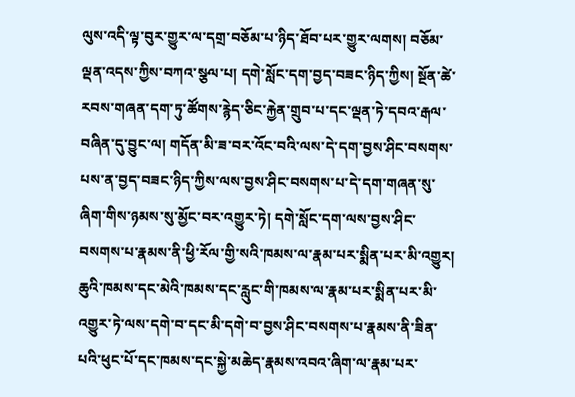ལུས་འདི་ལྟ་བུར་གྱུར་ལ་དགྲ་བཅོམ་པ་ཉིད་ཐོབ་པར་གྱུར་ལགས། བཅོམ་ལྡན་འདས་ཀྱིས་བཀའ་སྩལ་པ། དགེ་སློང་དག་བྱད་བཟང་ཉིད་ཀྱིས། སྔོན་ཚེ་རབས་གཞན་དག་ཏུ་ཚོགས་རྙེད་ཅིང་རྐྱེན་གྲུབ་པ་དང་ལྡན་ཏེ་དབའ་རྒལ་བཞིན་དུ་བྱུང་ལ། གདོན་མི་ཟ་བར་འོང་བའི་ལས་དེ་དག་བྱས་ཤིང་བསགས་པས་ན་བྱད་བཟང་ཉིད་ཀྱིས་ལས་བྱས་ཤིང་བསགས་པ་དེ་དག་གཞན་སུ་ཞིག་གིས་ཉམས་སུ་མྱོང་བར་འགྱུར་ཏེ། དགེ་སློང་དག་ལས་བྱས་ཤིང་བསགས་པ་རྣམས་ནི་ཕྱི་རོལ་གྱི་སའི་ཁམས་ལ་རྣམ་པར་སྨིན་པར་མི་འགྱུར། ཆུའི་ཁམས་དང་མེའི་ཁམས་དང་རླུང་གི་ཁམས་ལ་རྣམ་པར་སྨིན་པར་མི་འགྱུར་ཏེ་ལས་དགེ་བ་དང་མི་དགེ་བ་བྱས་ཤིང་བསགས་པ་རྣམས་ནི་ཟིན་པའི་ཕུང་པོ་དང་ཁམས་དང་སྐྱེ་མཆེད་རྣམས་འབའ་ཞིག་ལ་རྣམ་པར་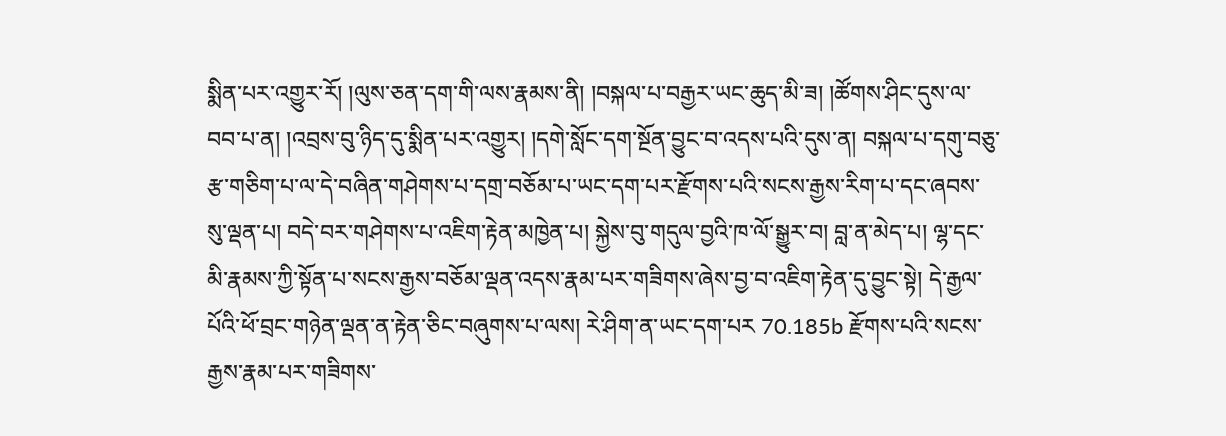སྨིན་པར་འགྱུར་རོ། །ལུས་ཅན་དག་གི་ལས་རྣམས་ནི། །བསྐལ་པ་བརྒྱར་ཡང་ཆུད་མི་ཟ། །ཚོགས་ཤིང་དུས་ལ་བབ་པ་ན། །འབྲས་བུ་ཉིད་དུ་སྨིན་པར་འགྱུར། །དགེ་སློང་དག་སྔོན་བྱུང་བ་འདས་པའི་དུས་ན། བསྐལ་པ་དགུ་བཅུ་རྩ་གཅིག་པ་ལ་དེ་བཞིན་གཤེགས་པ་དགྲ་བཅོམ་པ་ཡང་དག་པར་རྫོགས་པའི་སངས་རྒྱས་རིག་པ་དང་ཞབས་སུ་ལྡན་པ། བདེ་བར་གཤེགས་པ་འཇིག་རྟེན་མཁྱེན་པ། སྐྱེས་བུ་གདུལ་བྱའི་ཁ་ལོ་སྒྱུར་བ། བླ་ན་མེད་པ། ལྷ་དང་མི་རྣམས་ཀྱི་སྟོན་པ་སངས་རྒྱས་བཅོམ་ལྡན་འདས་རྣམ་པར་གཟིགས་ཞེས་བྱ་བ་འཇིག་རྟེན་དུ་བྱུང་སྟེ། དེ་རྒྱལ་པོའི་ཕོ་བྲང་གཉེན་ལྡན་ན་རྟེན་ཅིང་བཞུགས་པ་ལས། རེ་ཤིག་ན་ཡང་དག་པར 70.185b རྫོགས་པའི་སངས་རྒྱས་རྣམ་པར་གཟིགས་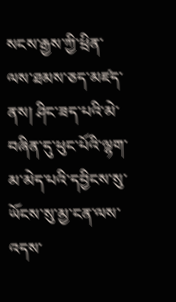སངས་རྒྱས་ཀྱི་ཕྲིན་ལས་ཐམས་ཅད་མཛད་ནས། ཤིང་ཟད་པའི་མེ་བཞིན་དུ་ཕུང་པོའི་ལྷག་མ་མེད་པའི་དབྱིངས་སུ་ཡོངས་སུ་མྱ་ངན་ལས་འདས་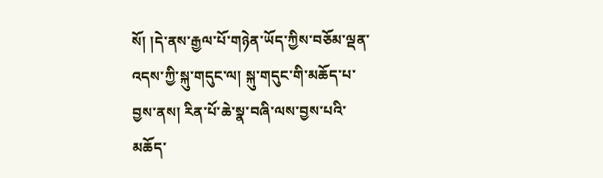སོ། །དེ་ནས་རྒྱལ་པོ་གཉེན་ཡོད་ཀྱིས་བཅོམ་ལྡན་འདས་ཀྱི་སྐུ་གདུང་ལ། སྐུ་གདུང་གི་མཆོད་པ་བྱས་ནས། རིན་པོ་ཆེ་སྣ་བཞི་ལས་བྱས་པའི་མཆོད་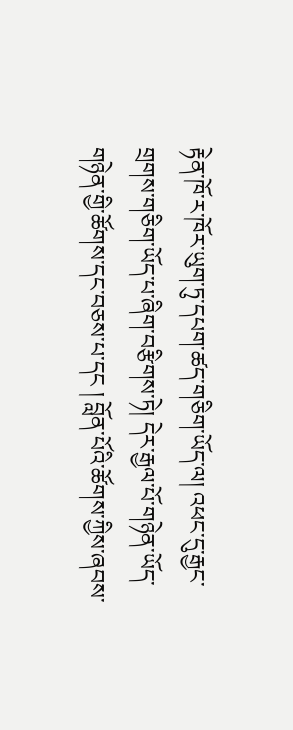རྟེན་ཁོ་ར་ཁོར་ཡུག་ཏུ་དཔག་ཚད་གཅིག་ཡོད་ལ། འཕང་དུ་རྒྱང་གྲགས་གཅིག་ཡོད་པ་ཞིག་བརྩིགས་ཏེ། དེར་རྒྱལ་པོ་གཉེན་ཡོད་གཉེན་གྱི་ཚོགས་དང་བཅས་པ་དང ། བློན་པོའི་ཚོགས་ཀྱིས་ཞབས་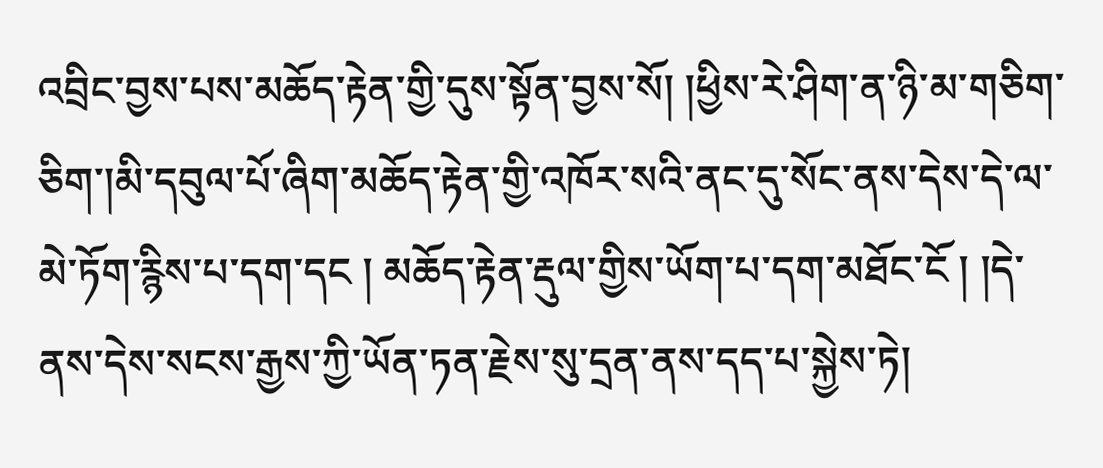འབྲིང་བྱས་པས་མཆོད་རྟེན་གྱི་དུས་སྟོན་བྱས་སོ། །ཕྱིས་རེ་ཤིག་ན་ཉི་མ་གཅིག་ཅིག་།མི་དབུལ་པོ་ཞིག་མཆོད་རྟེན་གྱི་འཁོར་སའི་ནང་དུ་སོང་ནས་དེས་དེ་ལ་མེ་ཏོག་རྙིས་པ་དག་དང ། མཆོད་རྟེན་རྡུལ་གྱིས་ཡོག་པ་དག་མཐོང་ངོ ། །དེ་ནས་དེས་སངས་རྒྱས་ཀྱི་ཡོན་ཏན་རྗེས་སུ་དྲན་ནས་དད་པ་སྐྱེས་ཏེ།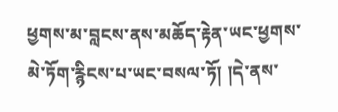ཕྱགས་མ་བླངས་ནས་མཆོད་རྟེན་ཡང་ཕྱགས་མེ་ཏོག་རྙིངས་པ་ཡང་བསལ་ཏོ། །དེ་ནས་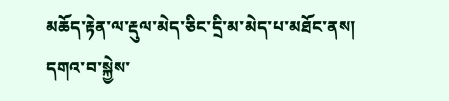མཆོད་རྟེན་ལ་རྡུལ་མེད་ཅིང་དྲི་མ་མེད་པ་མཐོང་ནས། དགའ་བ་སྐྱེས་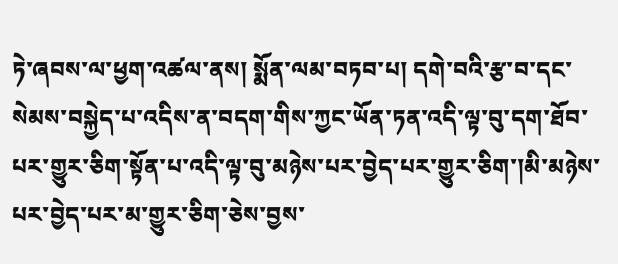ཏེ་ཞབས་ལ་ཕྱག་འཚལ་ནས། སྨོན་ལམ་བཏབ་པ། དགེ་བའི་རྩ་བ་དང་སེམས་བསྐྱེད་པ་འདིས་ན་བདག་གིས་ཀྱང་ཡོན་ཏན་འདི་ལྟ་བུ་དག་ཐོབ་པར་གྱུར་ཅིག་སྟོན་པ་འདི་ལྟ་བུ་མཉེས་པར་བྱེད་པར་གྱུར་ཅིག་།མི་མཉེས་པར་བྱེད་པར་མ་གྱུར་ཅིག་ཅེས་བྱས་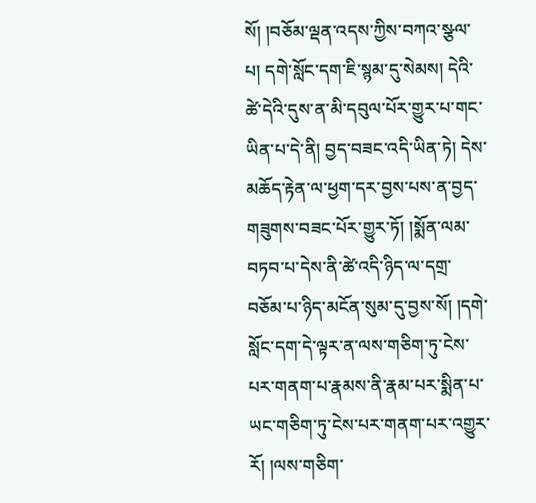སོ། །བཅོམ་ལྡན་འདས་ཀྱིས་བཀའ་སྩལ་པ། དགེ་སློང་དག་ཇི་སྙམ་དུ་སེམས། དེའི་ཚེ་དེའི་དུས་ན་མི་དབུལ་པོར་གྱུར་པ་གང་ཡིན་པ་དེ་ནི། བྱད་བཟང་འདི་ཡིན་ཏེ། དེས་མཆོད་རྟེན་ལ་ཕྱག་དར་བྱས་པས་ན་བྱད་གཟུགས་བཟང་པོར་གྱུར་ཏོ། །སྨོན་ལམ་བཏབ་པ་དེས་ནི་ཚེ་འདི་ཉིད་ལ་དགྲ་བཅོམ་པ་ཉིད་མངོན་སུམ་དུ་བྱས་སོ། །དགེ་སློང་དག་དེ་ལྟར་ན་ལས་གཅིག་ཏུ་ངེས་པར་གནག་པ་རྣམས་ནི་རྣམ་པར་སྨིན་པ་ཡང་གཅིག་ཏུ་ངེས་པར་གནག་པར་འགྱུར་རོ། །ལས་གཅིག་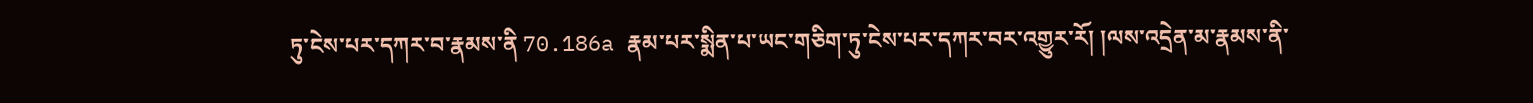ཏུ་ངེས་པར་དཀར་བ་རྣམས་ནི 70.186a རྣམ་པར་སྨིན་པ་ཡང་གཅིག་ཏུ་ངེས་པར་དཀར་བར་འགྱུར་རོ། །ལས་འདྲེན་མ་རྣམས་ནི་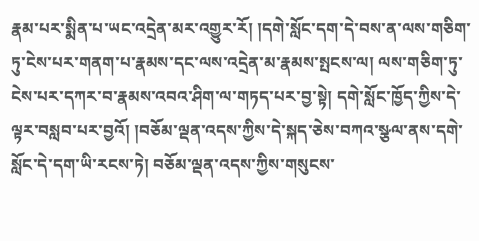རྣམ་པར་སྨིན་པ་ཡང་འདྲེན་མར་འགྱུར་རོ། །དགེ་སློང་དག་དེ་བས་ན་ལས་གཅིག་ཏུ་ངེས་པར་གནག་པ་རྣམས་དང་ལས་འདྲེན་མ་རྣམས་སྤངས་ལ། ལས་གཅིག་ཏུ་ངེས་པར་དཀར་བ་རྣམས་འབའ་ཤིག་ལ་གཏད་པར་བྱ་སྟེ། དགེ་སློང་ཁྱོད་ཀྱིས་དེ་ལྟར་བསླབ་པར་བྱའོ། །བཅོམ་ལྡན་འདས་ཀྱིས་དེ་སྐད་ཅེས་བཀའ་སྩལ་ནས་དགེ་སློང་དེ་དག་ཡི་རངས་ཏེ། བཅོམ་ལྡན་འདས་ཀྱིས་གསུངས་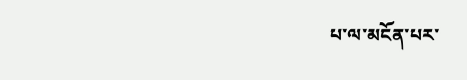པ་ལ་མངོན་པར་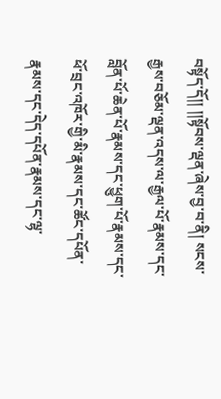བསྟོད་དོ།། །།སྟོབས་ལྡན་ཞེས་བྱ་བ་ནི། སངས་རྒྱས་བཅོམ་ལྡན་འདས་ལ་རྒྱལ་པོ་རྣམས་དང་བློན་པོ་ཆེན་པོ་རྣམས་དང་ཕྱུག་པོ་རྣམས་དང་ཕོ་བྲང་འཁོར་གྱི་མི་རྣམས་དང་ཚོང་དཔོན་རྣམས་དང་དེད་དཔོན་རྣམས་དང་ལྷ་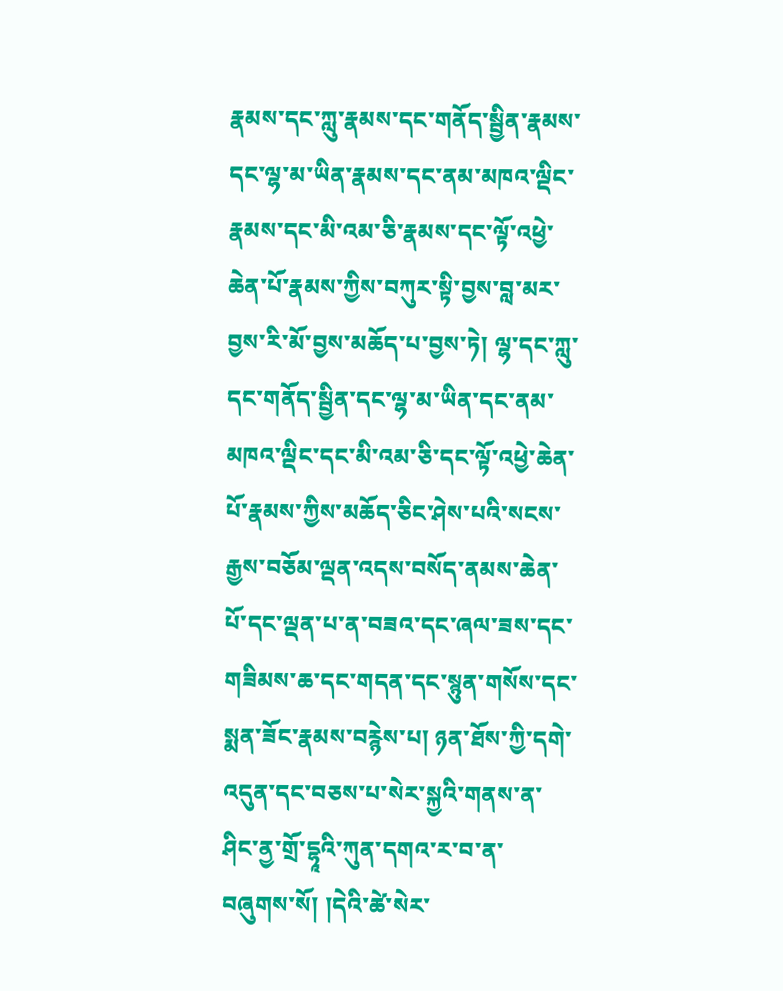རྣམས་དང་ཀླུ་རྣམས་དང་གནོད་སྦྱིན་རྣམས་དང་ལྷ་མ་ཡིན་རྣམས་དང་ནམ་མཁའ་ལྡིང་རྣམས་དང་མི་འམ་ཅི་རྣམས་དང་ལྟོ་འཕྱེ་ཆེན་པོ་རྣམས་ཀྱིས་བཀུར་སྟི་བྱས་བླ་མར་བྱས་རི་མོ་བྱས་མཆོད་པ་བྱས་ཏེ། ལྷ་དང་ཀླུ་དང་གནོད་སྦྱིན་དང་ལྷ་མ་ཡིན་དང་ནམ་མཁའ་ལྡིང་དང་མི་འམ་ཅི་དང་ལྟོ་འཕྱེ་ཆེན་པོ་རྣམས་ཀྱིས་མཆོད་ཅིང་ཤེས་པའི་སངས་རྒྱས་བཅོམ་ལྡན་འདས་བསོད་ནམས་ཆེན་པོ་དང་ལྡན་པ་ན་བཟའ་དང་ཞལ་ཟས་དང་གཟིམས་ཆ་དང་གདན་དང་སྙུན་གསོས་དང་སྨན་ཟོང་རྣམས་བརྙེས་པ། ཉན་ཐོས་ཀྱི་དགེ་འདུན་དང་བཅས་པ་སེར་སྐྱའི་གནས་ན་ཤིང་ནྱ་གྲོ་དྷཱའི་ཀུན་དགའ་ར་བ་ན་བཞུགས་སོ། །དེའི་ཚེ་སེར་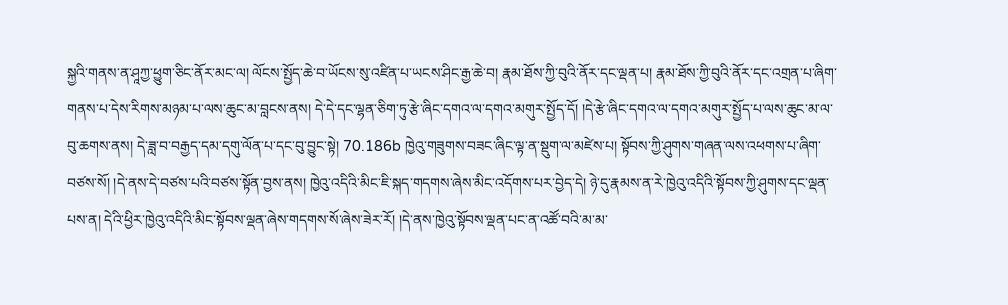སྐྱའི་གནས་ན་ཤཱཀྱ་ཕྱུག་ཅིང་ནོར་མང་ལ། ལོངས་སྤྱོད་ཆེ་བ་ཡོངས་སུ་འཛིན་པ་ཡངས་ཤིང་རྒྱ་ཆེ་བ། རྣམ་ཐོས་ཀྱི་བུའི་ནོར་དང་ལྡན་པ། རྣམ་ཐོས་ཀྱི་བུའི་ནོར་དང་འགྲན་པ་ཞིག་གནས་པ་དེས་རིགས་མཉམ་པ་ལས་ཆུང་མ་བླངས་ནས། དེ་དེ་དང་ལྷན་ཅིག་ཏུ་རྩེ་ཞིང་དགའ་ལ་དགའ་མགུར་སྤྱོད་དོ། །དེ་རྩེ་ཞིང་དགའ་ལ་དགའ་མགུར་སྤྱོད་པ་ལས་ཆུང་མ་ལ་བུ་ཆགས་ནས། དེ་ཟླ་བ་བརྒྱད་དམ་དགུ་ལོན་པ་དང་བུ་བྱུང་སྟེ། 70.186b ཁྱེའུ་གཟུགས་བཟང་ཞིང་ལྟ་ན་སྡུག་ལ་མཛེས་པ། སྟོབས་ཀྱི་ཤུགས་གཞན་ལས་འཕགས་པ་ཞིག་བཙས་སོ། །དེ་ནས་དེ་བཙས་པའི་བཙས་སྟོན་བྱས་ནས། ཁྱེའུ་འདིའི་མིང་ཇི་སྐད་གདགས་ཞེས་མིང་འདོགས་པར་བྱེད་དེ། ཉེ་དུ་རྣམས་ན་རེ་ཁྱེའུ་འདིའི་སྟོབས་ཀྱི་ཤུགས་དང་ལྡན་པས་ན། དེའི་ཕྱིར་ཁྱེའུ་འདིའི་མིང་སྟོབས་ལྡན་ཞེས་གདགས་སོ་ཞེས་ཟེར་རོ། །དེ་ནས་ཁྱེའུ་སྟོབས་ལྡན་པང་ན་འཚོ་བའི་མ་མ་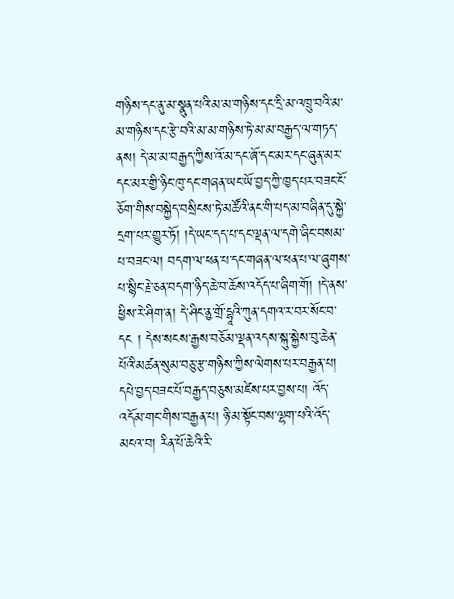གཉིས་དང་ནུ་མ་སྣུན་པའི་མ་མ་གཉིས་དང་དྲི་མ་འཁྲུ་བའི་མ་མ་གཉིས་དང་རྩེ་བའི་མ་མ་གཉིས་ཏེ་མ་མ་བརྒྱད་ལ་གཏད་ནས། དེ་མ་མ་བརྒྱད་ཀྱིས་འོ་མ་དང་ཞོ་དང་མར་དང་ཞུན་མར་དང་མར་གྱི་ཉིང་ཁུ་དང་གཞན་ཡང་ཡོ་བྱད་ཀྱི་ཁྱད་པར་བཟང་ངོ་ཅོག་གིས་བསྐྱེད་བསྲིངས་ཏེ་མཚོའི་ནང་གི་པད་མ་བཞིན་དུ་སྐྱེ་དྲག་པར་གྱུར་ཏོ། །དེ་ཡང་དད་པ་དང་ལྡན་ལ་དགེ་ཞིང་བསམ་པ་བཟང་ལ། བདག་ལ་ཕན་པ་དང་གཞན་ལ་ཕན་པ་ལ་ཞུགས་པ་སྙིང་རྗེ་ཅན་བདག་ཉིད་ཆེ་བ་ཆོས་འདོད་པ་ཞིག་གོ། །དེ་ནས་ཕྱིས་རེ་ཤིག་ན། དེ་ཤིང་ནྱ་གྲོ་དྷཱའི་ཀུན་དགའ་ར་བར་སོང་བ་དང ། དེས་སངས་རྒྱས་བཅོམ་ལྡན་འདས་སྐུ་སྐྱེས་བུ་ཆེན་པོའི་མཚན་སུམ་བཅུ་རྩ་གཉིས་ཀྱིས་ལེགས་པར་བརྒྱན་པ། དཔེ་བྱད་བཟང་པོ་བརྒྱད་བཅུས་མཛེས་པར་བྱས་པ། འོད་འདོམ་གང་གིས་བརྒྱན་པ། ཉི་མ་སྟོང་བས་ལྷག་པའི་འོད་མངའ་བ། རིན་པོ་ཆེའི་རི་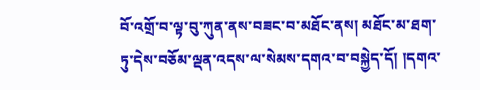བོ་འགྲོ་བ་ལྟ་བུ་ཀུན་ནས་བཟང་བ་མཐོང་ནས། མཐོང་མ་ཐག་ཏུ་དེས་བཅོམ་ལྡན་འདས་ལ་སེམས་དགའ་བ་བསྐྱེད་དོ། །དགའ་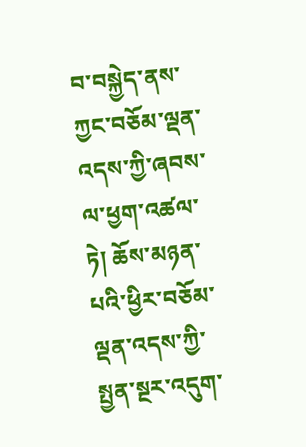བ་བསྐྱེད་ནས་ཀྱང་བཅོམ་ལྡན་འདས་ཀྱི་ཞབས་ལ་ཕྱག་འཚལ་ཏེ། ཆོས་མཉན་པའི་ཕྱིར་བཅོམ་ལྡན་འདས་ཀྱི་སྤྱན་སྔར་འདུག་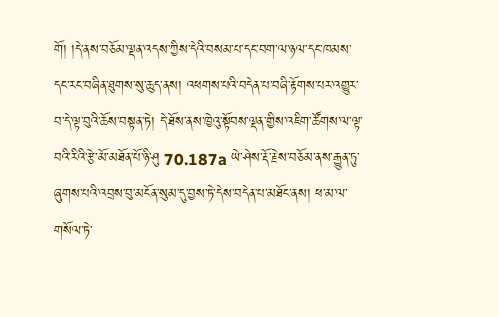གོ། །དེ་ནས་བཅོམ་ལྡན་འདས་ཀྱིས་དེའི་བསམ་པ་དང་བག་ལ་ཉལ་དང་ཁམས་དང་རང་བཞིན་ཐུགས་སུ་ཆུད་ནས། འཕགས་པའི་བདེན་པ་བཞི་རྟོགས་པར་འགྱུར་བ་དེ་ལྟ་བུའི་ཆོས་བསྟན་ཏེ། དེ་ཐོས་ནས་ཁྱེའུ་སྟོབས་ལྡན་གྱིས་འཇིག་ཚོགས་ལ་ལྟ་བའི་རིའི་རྩེ་མོ་མཐོན་པོ་ཉི་ཤུ 70.187a ཡེ་ཤེས་རྡོ་རྗེས་བཅོམ་ནས་རྒྱུན་ཏུ་ཞུགས་པའི་འབྲས་བུ་མངོན་སུམ་དུ་བྱས་ཏེ་དེས་བདེན་པ་མཐོང་ནས། ཕ་མ་ལ་གསོལ་ཏེ་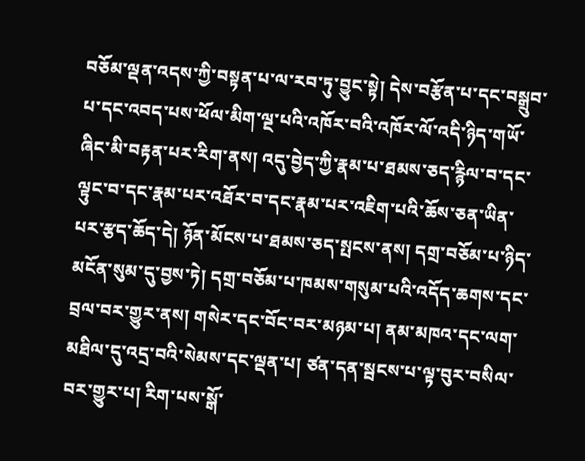བཅོམ་ལྡན་འདས་ཀྱི་བསྟན་པ་ལ་རབ་ཏུ་བྱུང་སྟེ། དེས་བརྩོན་པ་དང་བསྒྲུབ་པ་དང་འབད་པས་ཕོལ་མིག་ལྔ་པའི་འཁོར་བའི་འཁོར་ལོ་འདི་ཉིད་གཡོ་ཞིང་མི་བརྟན་པར་རིག་ནས། འདུ་བྱེད་ཀྱི་རྣམ་པ་ཐམས་ཅད་རྙིལ་བ་དང་ལྟུང་བ་དང་རྣམ་པར་འཐོར་བ་དང་རྣམ་པར་འཇིག་པའི་ཆོས་ཅན་ཡིན་པར་རྩད་ཆོད་དེ། ཉོན་མོངས་པ་ཐམས་ཅད་སྤངས་ནས། དགྲ་བཅོམ་པ་ཉིད་མངོན་སུམ་དུ་བྱས་ཏེ། དགྲ་བཅོམ་པ་ཁམས་གསུམ་པའི་འདོད་ཆགས་དང་བྲལ་བར་གྱུར་ནས། གསེར་དང་བོང་བར་མཉམ་པ། ནམ་མཁའ་དང་ལག་མཐིལ་དུ་འདྲ་བའི་སེམས་དང་ལྡན་པ། ཙན་དན་སྦངས་པ་ལྟ་བུར་བསིལ་བར་གྱུར་པ། རིག་པས་སྒོ་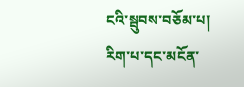ངའི་སྦུབས་བཅོམ་པ། རིག་པ་དང་མངོན་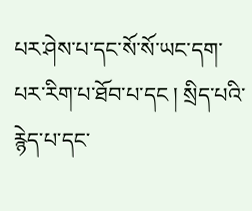པར་ཤེས་པ་དང་སོ་སོ་ཡང་དག་པར་རིག་པ་ཐོབ་པ་དང ། སྲིད་པའི་རྙེད་པ་དང་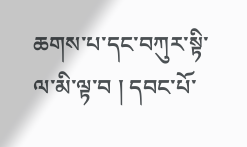ཆགས་པ་དང་བཀུར་སྟི་ལ་མི་ལྟ་བ ། དབང་པོ་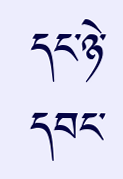དང་ཉེ་དབང་